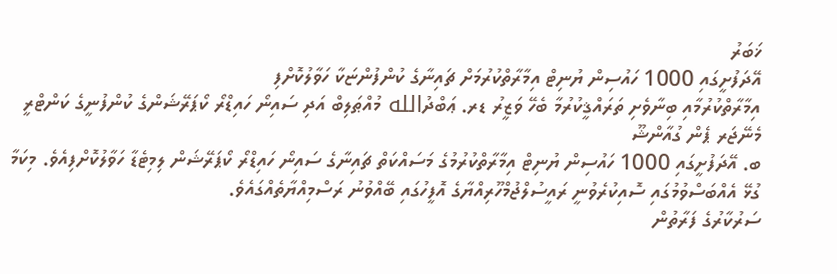ޚަބަރު
އޭދަފުށީގައި 1000 ހައުސިން ޔުނިޓް އިމާރާތްކުރުމަށް ޗައިނާގެ ކުންފުންޏަކާ ހަވާލުކޮށްފި
އިމާރާތްކުރުމާއި ބިނާވެށި ތަރައްޤީކުރުމާ ބެހޭ ވަޒީރު ޑރ. ޢަބްދުالله މުއްޠަލިބް އަދި ސައިނޯ ހައިޑްރޯ ކޯޕަރޭޝަންގެ ކުންފުނީގެ ކަންޓްރީ މެނޭޖަރ ޕެން ގުއާންޝޫ
ބ. އޭދަފުށީގައި 1000 ހައުސިން ޔުނިޓް އިމާރާތްކުރުމުގެ މަސައްކަތް ޗައިނާގެ ސައިނޯ ހައިޑްރޯ ކޯޕަރޭޝަން ލިމިޓެޑާ ހަވާލުކޮށްފިއެވެ. މިކަމާ ގުޅޭ އެއްބަސްވުމުގައި ސޮއިކުރެވުނީ ރައީސުލްޖުމްހޫރިއްޔާގެ އޮފީހުގައި ބޭއްވުނު ރަސްމިއްޔާތެއްގައެވެ.
ސަރުކާރުގެ ފަރާތުން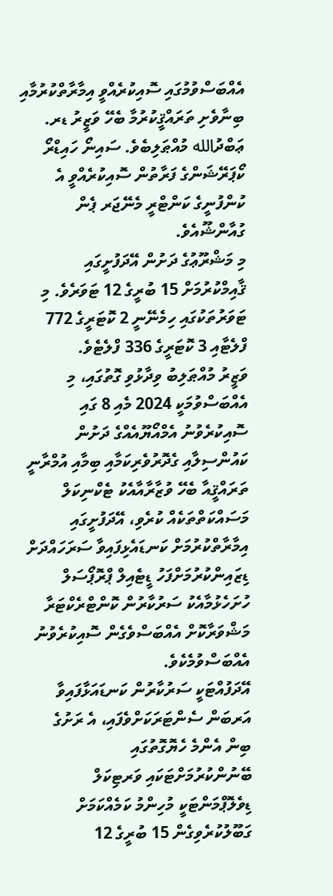އެއްބަސްވުމުގައި ސޮއިކުރެއްވީ އިމާރާތްކުރުމާއި ބިނާވެށި ތަރައްޤީކުރުމާ ބެހޭ ވަޒީރު ޑރ. ޢަބްދުالله މުއްޠަލިބެވެ. ސައިނޯ ހައިޑްރޯ ކޯޕަރޭޝަންގެ ފަރާތުން ސޮއިކުރެއްވީ އެ ކުންފުނީގެ ކަންޓްރީ މެނޭޖަރ ޕެން ގުއާންޝޫއެވެ.
މި މަޝްރޫޢުގެ ދަށުން އޭދަފުށީގައި ޤާއިމްކުރުމަށް 15 ބުރީގެ 12 ޓަވަރެވެ. މި ޓަވަރުތަކުގައި ހިމެނޭނީ 2 ކޮޓަރީގެ 772 ފްލެޓާއި 3 ކޮޓަރީގެ 336 ފްލެޓެވެ.
ވަޒީރު މުއްޠަލިބު ވިދާޅުވި ގޮތުގައި، މި އެއްބަސްވުމަކީ 2024 މެއި 8 ގައި ސޮއިކުރެވުނު އެމްއޯޔޫއެއްގެ ދަށުން ކައުންސިލާއި ގެދޮރުވެރިކަމާއި ބިމާއި އުމްރާނީ ތަރައްޤީއާ ބެހޭ ވުޒާރާއާއެކު ޓެކްނިކަލް މަސައްކަތްތަކެއް ކުރެވި، އޭދަފުށީގައި އިމާރާތްކުރުމަށް ކަނޑައެޅިފައިވާ ސަރަހައްދަށް ޑިޒައިންކުރުމަށްފަހު ޑީޓެއިލް ޕްރޮޕޯސަލް ހުށަހެޅުމާއެކު ސަރުކާރުން ކޮންޓްރެކްޓަރާ މަޝްވަރާކޮށް އެއްބަސްވެގެން ސޮއިކުރެވުނު އެއްބަސްވުމެކެވެ.
އޭދަފުއްޓަކީ ސަރުކާރުން ކަނޑައަޅާފައިވާ އަރބަން ސެންޓަރަކަށްވެފައި، އެ ރަށުގެ ބިން އެންމެ ހެޔޮގޮތުގައި ބޭނުންކުރުމަށްޓަކައި ވަރޓިކަލް ޑިވެލޮޕްމަންޓަކީ މުހިންމު ކަމެއްކަމަށް ގަބޫލުކުރެވިގެން 15 ބުރީގެ 12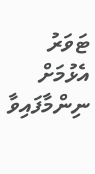ޓަވަރު އެޅުމަށް ނިންމާފައިވާ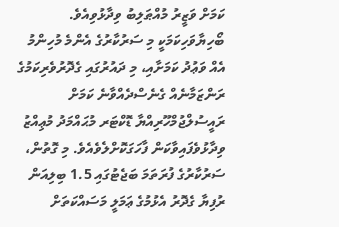ކަމަށް ވަޒީރު މުއްޠަލިބު ވިދާޅުވިއެވެ.
ބޯހިޔާވަހިކަމަކީ މި ސަރުކާރުގެ އެންމެ މުހިންމު އެއް ވަޢުދު ކަމަށާއި، މި ދައުރުގައި ގެދޮރުވެރިކަމުގެ ރަންޒަމާނެއް ގެނެސްދެއްވާނެ ކަމަށް ރައީސުލްޖުމްހޫރިއްޔާ ޑޮކްޓަރ މުޙައްމަދު މުޢިއްޒު ވިދާޅުވެފައިވާކަން ފާހަގަކޮށްލެވެއެވެ. މި ގޮތުން، ސަރުކާރުގެ ފުރަތަމަ ބަޖެޓުގައި 1.5 ބިލިއަން ރުފިޔާ ގެދޮރު އެޅުމުގެ ޢަމަލީ މަސައްކަތަށް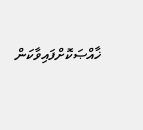ޚާއްޞަކޮށްފައިވާކަން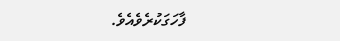ފާހަގަކުރެވެއެވެ.